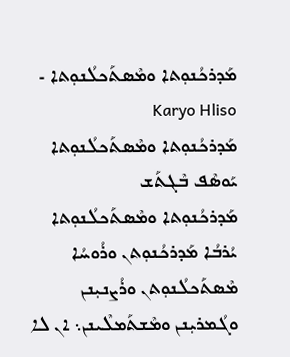ܡܰܕܪܟܳܢܘܼܬܐ ܘܡܶܣܬܰܟܠܳܢܘܼܬܐ - Karyo Hliso
ܡܰܕܪܟܳܢܘܼܬܐ ܘܡܶܣܬܰܟܠܳܢܘܼܬܐ
ܝܰܘܣܶܦ ܒܶܓܬܰܫ
ܡܰܕܪܟܳܢܘܼܬܐ ܘܡܶܣܬܰܟܠܳܢܘܼܬܐ
ܝܳܪܒܳܐ ܡܰܕܪܟܳܢܘܼܬܢ ܘܪܳܘܚܳܐ ܡܶܣܬܰܟܠܳܢܘܼܬܢ ܘܪܳܨܢܝܼܢܢ ܘܓܳܡܪܝܼܢܢ ܘܡܶܫܬܰܡܠܶܝܢܢ܆ ܐܢ ܠܐ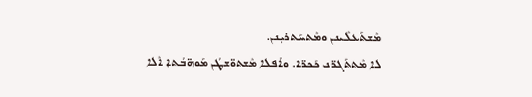ܡܶܫܬܰܥܠܶܝܢܢ ܘܡܶܬܚܰܬܪܝܼܢܢ.
ܠܐ ܡܶܬܬܰܓܪ̈ܢ ܟܰܟܪ̈ܐ. ܘܐܳܦܠܐ ܡܶܫܬܘ̈ܫܛܳܢ ܡܰܘܗ̈ܒܳܬܐ ܐܶܠܐ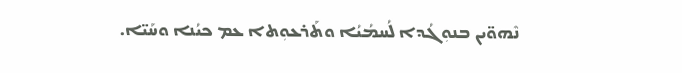ܢܶܗܘ̈ܝܢ ܒܢܘܼܓܳܕܐ ܠܳܚܡܳܝܳܐ ܘܬܰܪܥܘܼܬܐ ܥܡ ܟܝܳܢܐ ܘܚܰܝ̈ܐ.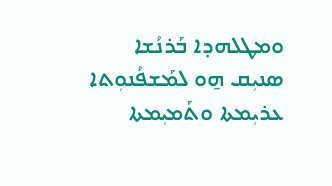ܘܡܛܠܗܕܐ ܒܰܪܢܳܫܐ ܣܢܝܼܩ ܗ̱ܘ ܠܡܰܫܦܳܢܘܼܬܐ ܥܪܝܼܡܬܐ ܘܬܰܡܝܼܡܬܐ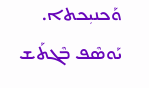ܘܰܟܢܝܼܟܬܐ.
ܝܰܘܣܶܦ ܒܶܓܬܰܫ